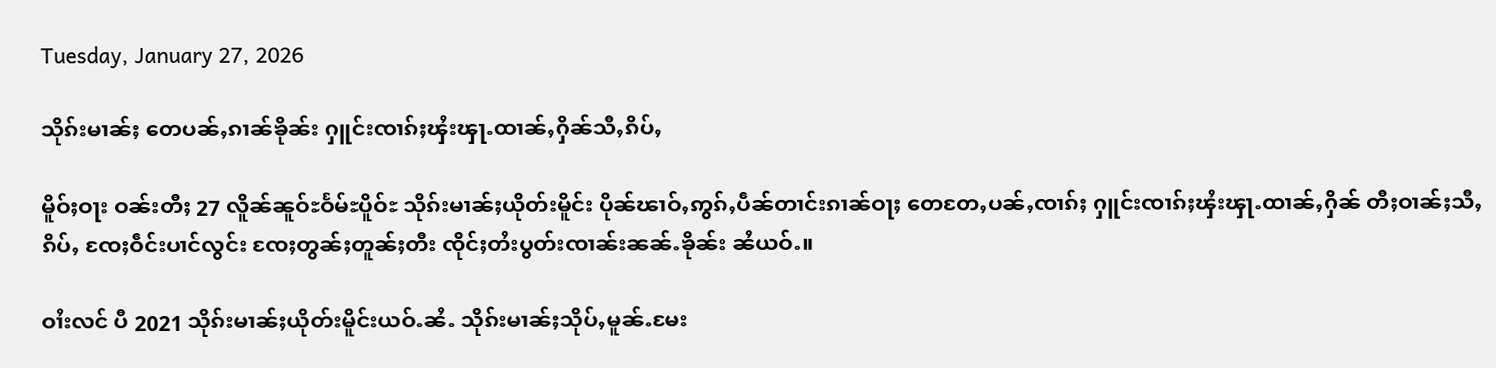Tuesday, January 27, 2026

သိုၵ်းမၢၼ်ႈ တေပၼ်ႇၵၢၼ်ၶိုၼ်း ႁူင်းၸၢၵ်ႈၾႆးၾႃႉထၢၼ်ႇႁိၼ်သီႇၵိပ်ႇ

မိူဝ်ႈဝႃး ဝၼ်းတီႈ 27 လိူၼ်ၼူဝ်ႊဝႅမ်ႊပိူဝ်ႊ သိုၵ်းမၢၼ်ႈယိုတ်းမိူင်း ပိုၼ်ၽၢဝ်ႇဢွၵ်ႇပဵၼ်တၢင်းၵၢၼ်ဝႃႈ တေတႄႇပၼ်ႇၸၢၵ်ႈ ႁူင်းၸၢၵ်ႈၾႆးၾႃႉထၢၼ်ႇႁိၼ် တီႈဝၢၼ်ႈသီႇၵိပ်ႇ ၸႄႈဝဵင်းပၢင်လွင်း ၸႄႈတွၼ်ႈတူၼ်ႈတီး ၸိုင်ႈတႆးပွတ်းၸၢၼ်းၼၼ်ႉၶိုၼ်း ၼႆယဝ်ႉ။

ဝၢႆးလင် ပီ 2021 သိုၵ်းမၢၼ်ႈယိုတ်းမိူင်းယဝ်ႉၼႆႉ သိုၵ်းမၢၼ်ႈသိုပ်ႇမူၼ်ႉမႄး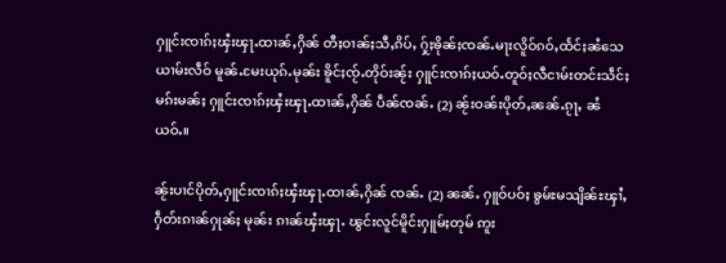ႁူင်းၸၢၵ်ႈၾႆးၾႃႉထၢၼ်ႇႁိၼ် တီႈဝၢၼ်ႈသီႇၵိပ်ႇ ႁႂ်ႈၶိုၼ်ႈၸၼ်ႉမႃးလိူဝ်ၵဝ်ႇထႅင်ႈၼႆသေ ယၢမ်းလဵဝ် မူၼ်ႉမႄးယုၵ်ႉမုၼ်း ၶိူင်ႈၸႂ်ႉတိုဝ်းၼႂ်း ႁူင်းၸၢၵ်ႈယဝ်ႉတူဝ်ႈလီငၢမ်းတင်းသဵင်ႈ မၵ်းမၼ်ႈ ႁူင်းၸၢၵ်ႈၾႆးၾႃႉထၢၼ်ႇႁိၼ် ပဵၼ်ၸၼ်ႉ (2) ၼႂ်းဝၼ်းပိုတ်ႇၼၼ်ႉၵႂႃႇ ၼႆယဝ်ႉ။

ၼႂ်းပၢင်ပိုတ်ႇႁူင်းၸၢၵ်ႈၾႆးၾႃႉထၢၼ်ႇႁိၼ် ၸၼ်ႉ (2) ၼၼ်ႉ ႁူဝ်ပဝ်ႈ ၶွမ်ႊမသျိၼ်ႊၾၢႆႇႁဵတ်းၵၢၼ်ႁုၼ်ႈ မုၼ်း ၵၢၼ်ၾႆးၾႃႉ ၽွင်းလူင်မိူင်းႁူမ်ႈတုမ် ဢူး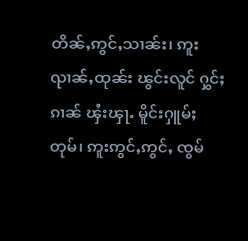တိၼ်ႇဢွင်ႇသၢၼ်း၊ ဢူးၺၢၼ်ႇထုၼ်း ၽွင်းလူင် ႁွင်ႈၵၢၼ် ၾႆးၾႃႉ မိူင်းႁူမ်ႈတုမ်၊ ဢူးဢွင်ႇဢွင်ႇ ၸွမ်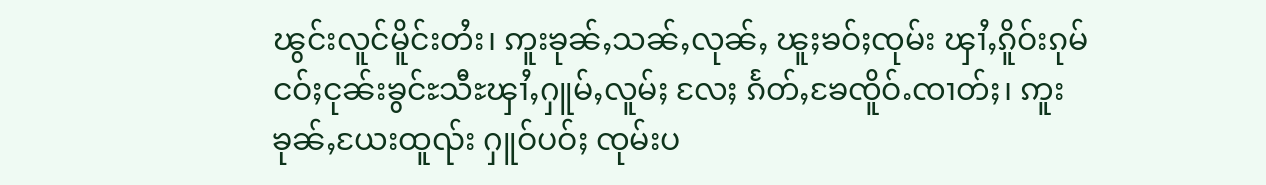ၽွင်းလူင်မိူင်းတႆး၊ ဢူးၶုၼ်ႇသၼ်ႇလုၼ်ႇ ၽူႈၶဝ်ႈၸုမ်း ၾၢႆႇၵိူဝ်းၵုမ် ငဝ်ႈငုၼ်းၶွင်ႊသီႊၾၢႆႇႁူမ်ႇလူမ်ႈ လႄႈ ၵႅတ်ႇၶႄၸိူဝ်ႉၸၢတ်ႈ၊ ဢူးၶုၼ်ႇယႄးထူၺ်း ႁူဝ်ပဝ်ႈ ၸုမ်းပ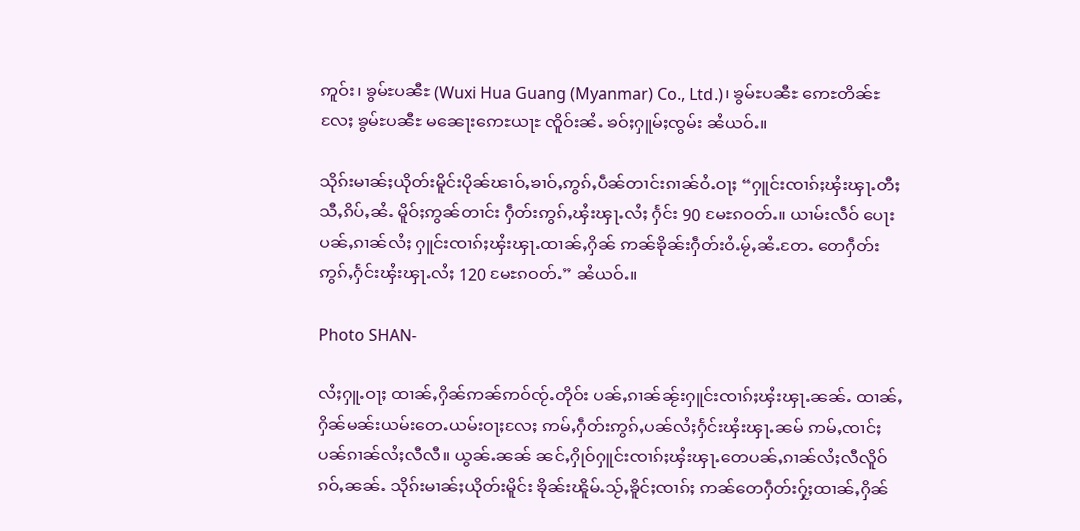ဢူဝ်း၊ ၶွမ်ႊပၼီႊ (Wuxi Hua Guang (Myanmar) Co., Ltd.)၊ ၶွမ်ႊပၼီႊ ဢေႊတိၼ်ႊ လႄႈ ၶွမ်ႊပၼီႊ မၼေႃးဢေႊယႃႊ ၸိူဝ်းၼႆႉ ၶဝ်ႈႁူမ်ႈၸွမ်း ၼႆယဝ်ႉ။

သိုၵ်းမၢၼ်ႈယိုတ်းမိူင်းပိုၼ်ၽၢဝ်ႇၶၢဝ်ႇဢွၵ်ႇပဵၼ်တၢင်းၵၢၼ်ဝႆႉဝႃႈ “ႁူင်းၸၢၵ်ႈၾႆးၾႃႉတီႈသီႇၵိပ်ႇၼႆႉ မိူဝ်ႈဢွၼ်တၢင်း ႁဵတ်းဢွၵ်ႇၾႆးၾႃႉလႆႈ ႁႅင်း 90 မႄႊၵဝတ်ႉ။ ယၢမ်းလဵဝ် ပေႃးပၼ်ႇၵၢၼ်လႆႈ ႁူင်းၸၢၵ်ႈၾႆးၾႃႉထၢၼ်ႇႁိၼ် ဢၼ်ၶိုၼ်းႁဵတ်းဝႆႉမႂ်ႇၼႆႉတႄႉ တေႁဵတ်းဢွၵ်ႇႁႅင်းၾႆးၾႃႉလႆႈ 120 မႄႊၵဝတ်ႉ” ၼႆယဝ်ႉ။

Photo SHAN-

လႆႈႁူႉဝႃႈ ထၢၼ်ႇႁိၼ်ဢၼ်ဢဝ်ၸႂ်ႉတိုဝ်း ပၼ်ႇၵၢၼ်ၼႂ်းႁူင်းၸၢၵ်ႈၾႆးၾႃႉၼၼ်ႉ ထၢၼ်ႇႁိၼ်မၼ်းယမ်းတေႉယမ်းဝႃႈလႄႈ ဢမ်ႇႁဵတ်းဢွၵ်ႇပၼ်လႆႈႁႅင်းၾႆးၾႃႉၼမ် ဢမ်ႇၸၢင်ႈပၼ်ၵၢၼ်လႆႈလီလီ။ ယွၼ်ႉၼၼ် ၼင်ႇႁိုဝ်ႁူင်းၸၢၵ်ႈၾႆးၾႃႉတေပၼ်ႇၵၢၼ်လႆႈလီလိူဝ်ၵဝ်ႇၼၼ်ႉ သိုၵ်းမၢၼ်ႈယိုတ်းမိူင်း ၶိုၼ်းၽိူမ်ႉသႂ်ႇၶိူင်ႈၸၢၵ်ႈ ဢၼ်တေႁဵတ်းႁႂ်ႈထၢၼ်ႇႁိၼ်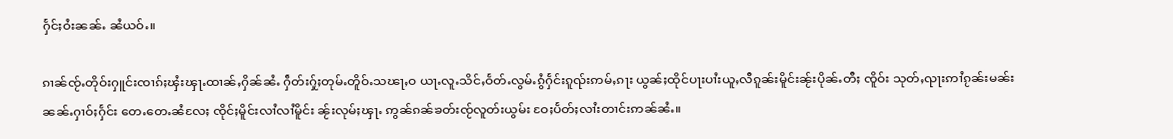ႁႅင်ႈဝႆးၼၼ်ႉ ၼႆယဝ်ႉ။

ၵၢၼ်ၸႂ်ႉတိုဝ်းႁူင်းၸၢၵ်ႈၾႆးၾႃႉထၢၼ်ႇႁိၼ်ၼႆႉ ႁဵတ်းႁႂ်ႈတုမ်ႉတိူဝ်ႉသၽႃႇဝ ယႃႉလူႉသိင်ႇဝႅတ်ႉလွမ်ႉၵွႆႁႅင်းၵူၺ်းဢမ်ႇၵႃး ယွၼ်ႈထိုင်ပႃးပၢႆးယူႇလီၵူၼ်းမိူင်းၼႂ်းပိုၼ်ႉတီႈ ၸိူဝ်း သုတ်ႇၺႃးဢၢႆၵႂၼ်းမၼ်းၼၼ်ႉႁၢဝ်ႈႁႅင်း တေႉတေႉၼႆလႄႈ ၸိုင်ႈမိူင်းလၢႆလၢႆမိူင်း ၼႂ်းလုမ်ႈၾႃႉ ဢွၼ်ၵၼ်ၶတ်းၸႂ်လူတ်းယွမ်း ဝႄႈပႅတ်ႈလၢႆးတၢင်းဢၼ်ၼႆႉ။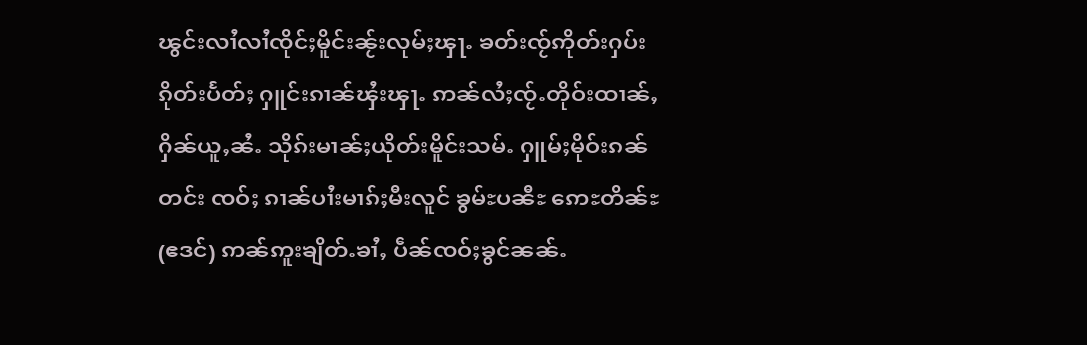ၽွင်းလၢႆလၢႆၸိုင်ႈမိူင်းၼႂ်းလုမ်ႈၾႃႉ ၶတ်းၸႂ်ဢိုတ်းႁပ်းၵိုတ်းပႅတ်ႈ ႁူင်းၵၢၼ်ၾႆးၾႃႉ ဢၼ်လႆႈၸႂ်ႉတိုဝ်းထၢၼ်ႇႁိၼ်ယူႇၼႆႉ သိုၵ်းမၢၼ်ႈယိုတ်းမိူင်းသမ်ႉ ႁူမ်ႈမိုဝ်းၵၼ်တင်း ၸဝ်ႈ ၵၢၼ်ပၢႆးမၢၵ်ႈမီးလူင် ၶွမ်ႊပၼီႊ ဢေႊတိၼ်ႊ (ဧဒင်) ဢၼ်ဢူးၶျိတ်ႉၶၢႆႇ ပဵၼ်ၸဝ်ႈၶွင်ၼၼ်ႉ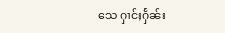သေ ႁၢင်ႈႁႅၼ်း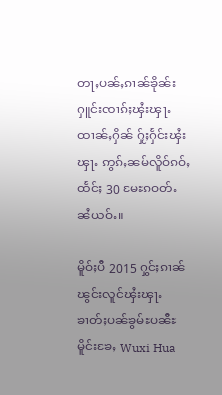တႃႇပၼ်ႇၵၢၼ်ၶိုၼ်း ႁူင်းၸၢၵ်ႈၾႆးၾႃႉထၢၼ်ႇႁိၼ် ႁႂ်ႈႁႅင်းၾႆးၾႃႉ ဢွၵ်ႇၼမ်လိူဝ်ၵဝ်ႇထႅင်ႈ 30 မႄႊၵဝတ်ႉ ၼႆယဝ်ႉ။

မိူဝ်ႈပီ 2015 ႁွင်ႈၵၢၼ်ၽွင်းလူင်ၾႆးၾႃႉ ၶၢတ်ႈပၼ်ၶွမ်ႊပၼီႊမိူင်းၶႄႇ Wuxi Hua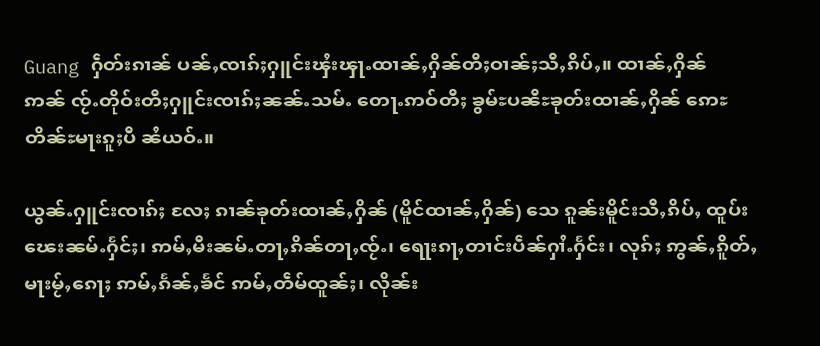Guang ႁဵတ်းၵၢၼ် ပၼ်ႇၸၢၵ်ႈႁူင်းၾႆးၾႃႉထၢၼ်ႇႁိၼ်တီႈဝၢၼ်ႈသီႇၵိပ်ႇ။ ထၢၼ်ႇႁိၼ်ဢၼ် ၸႂ်ႉတိုဝ်းတီႈႁူင်းၸၢၵ်ႈၼၼ်ႉသမ်ႉ တေႃႉဢဝ်တီႈ ၶွမ်ႊပၼီႊၶုတ်းထၢၼ်ႇႁိၼ် ဢေႊတိၼ်ႊမႃးၵူႈပီ ၼႆယဝ်ႉ။

ယွၼ်ႉႁူင်းၸၢၵ်ႈ လႄႈ ၵၢၼ်ၶုတ်းထၢၼ်ႇႁိၼ် (မိူင်ထၢၼ်ႇႁိၼ်) သေ ၵူၼ်းမိူင်းသီႇၵိပ်ႇ ထူပ်းၽေးၼမ်ႉႁႅင်ႈ၊ ဢမ်ႇမီးၼမ်ႉတႃႇၵိၼ်တႃႇၸႂ်ႉ၊ ရေႃးၵႃႇတၢင်းပဵၼ်ႁၢႆႉႁႅင်း၊ လုၵ်ႈ ဢွၼ်ႇၵိူတ်ႇမႃးမႂ်ႇၵေႃႈ ဢမ်ႇၵႅၼ်ႇၶႅင် ဢမ်ႇတဵမ်ထူၼ်ႈ၊ လိုၼ်း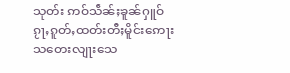သုတ်း ဢဝ်သဵၼ်ႈၶူၼ်ႁူဝ်ၵႂႃႇၵူတ်ႇထတ်းတီႈမိူင်းဢေႃးသတေးလျႃးသေ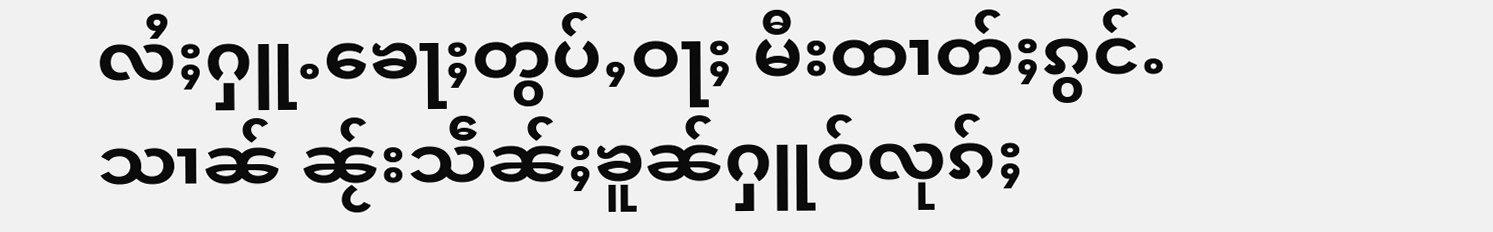လႆႈႁူႉၶေႃႈတွပ်ႇဝႃႈ မီးထၢတ်ႈၵွင်ႉသၢၼ် ၼႂ်းသဵၼ်ႈၶူၼ်ႁူဝ်လုၵ်ႈ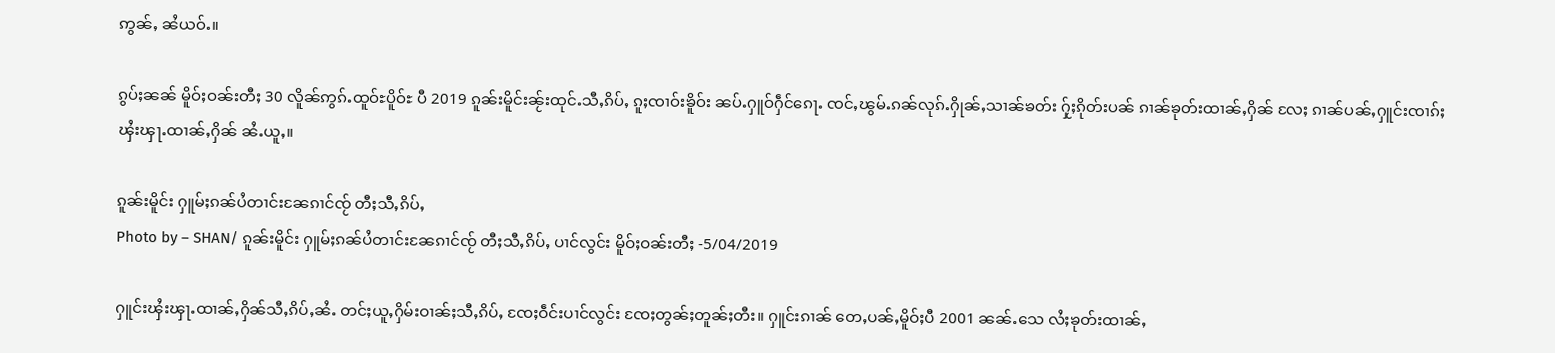ဢွၼ်ႇ ၼႆယဝ်ႉ။

ၵွပ်ႈၼၼ် မိူဝ်ႈဝၼ်းတီႈ 30 လိူၼ်ဢွၵ်ႉထူဝ်ႊပိူဝ်ႊ ပီ 2019 ၵူၼ်းမိူင်းၼႂ်းထုင်ႉသီႇၵိပ်ႇ ၵူႈၸၢဝ်းၶိူဝ်း ၼပ်ႉႁူဝ်ႁဵင်ၵေႃႉ ၸင်ႇၽွမ်ႉၵၼ်လုၵ်ႉႁိုၼ်ႇသၢၼ်ၶတ်း ႁႂ်ႈၵိုတ်းပၼ် ၵၢၼ်ၶုတ်းထၢၼ်ႇႁိၼ် လႄႈ ၵၢၼ်ပၼ်ႇႁူင်းၸၢၵ်ႈၾႆးၾႃႉထၢၼ်ႇႁိၼ် ၼႆႉယူႇ။

ၵူၼ်းမိူင်း ႁူမ်ႈၵၼ်ပႆတၢင်းၼႄၵၢင်ၸႂ် တီႈသီႇၵိပ်ႇ
Photo by – SHAN/ ၵူၼ်းမိူင်း ႁူမ်ႈၵၼ်ပႆတၢင်းၼႄၵၢင်ၸႂ် တီႈသီႇၵိပ်ႇ ပၢင်လွင်း မိူဝ်ႈဝၼ်းတီႈ -5/04/2019

ႁူင်းၾႆးၾႃႉထၢၼ်ႇႁိၼ်သီႇၵိပ်ႇၼႆႉ တင်ႈယူႇႁိမ်းဝၢၼ်ႈသီႇၵိပ်ႇ ၸႄႈဝဵင်းပၢင်လွင်း ၸႄႈတွၼ်ႈတူၼ်ႈတီး။ ႁူင်းၵၢၼ် တေႇပၼ်ႇမိူဝ်ႈပီ 2001 ၼၼ်ႉသေ လႆႈၶုတ်းထၢၼ်ႇ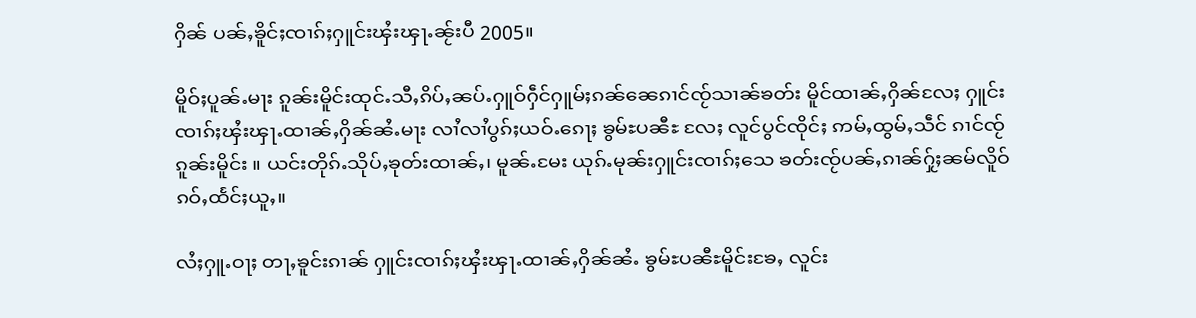ႁိၼ် ပၼ်ႇၶိူင်ႈၸၢၵ်ႈႁူင်းၾႆးၾႃႉၼႂ်းပီ 2005။

မိူဝ်ႈပူၼ်ႉမႃး ၵူၼ်းမိူင်းထုင်ႉသီႇၵိပ်ႇၼပ်ႉႁူဝ်ႁဵင်ႁူမ်ႈၵၼ်ၼေၵၢင်ၸႂ်သၢၼ်ၶတ်း မိူင်ထၢၼ်ႇႁိၼ်လႄႈ ႁူင်းၸၢၵ်ႈၾႆးၾႃႉထၢၼ်ႇႁိၼ်ၼႆႉမႃး လၢႆလၢႆပွၵ်ႈယဝ်ႉၵေႃႈ ၶွမ်ႊပၼီႊ လႄႈ လူင်ပွင်ၸိုင်ႈ ဢမ်ႇထွမ်ႇသဵင် ၵၢင်ၸႂ်ၵူၼ်းမိူင်း ။ ယင်းတိုၵ်ႉသိုပ်ႇၶုတ်းထၢၼ်ႇ၊ မူၼ်ႉမႄး ယုၵ်ႉမုၼ်းႁူင်းၸၢၵ်ႈသေ ၶတ်းၸႂ်ပၼ်ႇၵၢၼ်ႁႂ်ႈၼမ်လိူဝ်ၵဝ်ႇထႅင်ႈယူႇ။

လႆႈႁူႉဝႃႈ တႃႇၶူင်းၵၢၼ် ႁူင်းၸၢၵ်ႈၾႆးၾႃႉထၢၼ်ႇႁိၼ်ၼႆႉ ၶွမ်ႊပၼီႊမိူင်းၶႄႇ လူင်း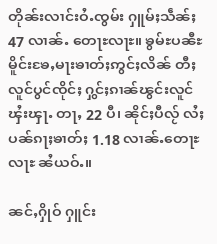တိုၼ်းလၢင်းဝႆႉၸွမ်း ႁူမ်ႈသဵၼ်ႈ 47 လၢၼ်ႉ တေႃႊလႃႊ။ ၶွမ်ႊပၼီႊမိူင်းၶႄႇမႃးၶၢတ်ႈဢွင်ႈလိၼ် တီႈလူင်ပွင်ၸိုင်ႈ ႁွင်ႈၵၢၼ်ၽွင်းလူင်ၾႆးၾႃႉ တႃႇ 22 ပီ၊ ၼိုင်ႈပီလႂ် လႆႈပၼ်ၵႃႈၶၢတ်ႈ 1.18 လၢၼ်ႉတေႃႊလႃႊ ၼႆယဝ်ႉ။

ၼင်ႇႁိုဝ် ႁူင်း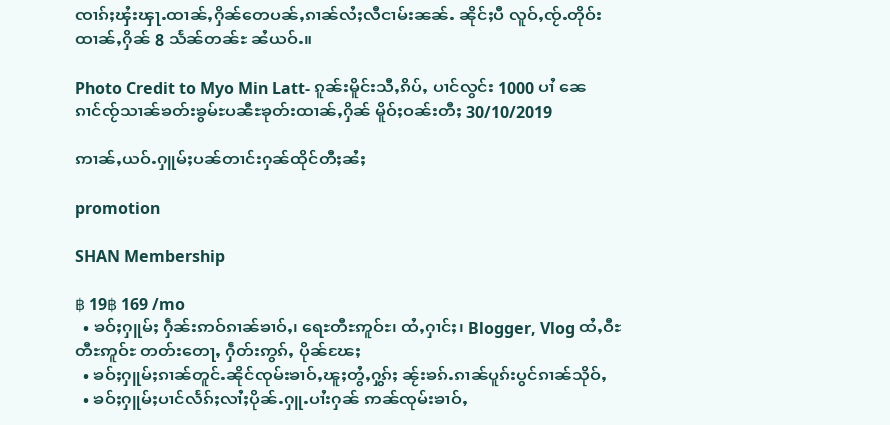ၸၢၵ်ႈၾႆးၾႃႉထၢၼ်ႇႁိၼ်တေပၼ်ႇၵၢၼ်လႆႈလီငၢမ်းၼၼ်ႉ ၼိုင်ႈပီ လူဝ်ႇၸႂ်ႉတိုဝ်း ထၢၼ်ႇႁိၼ် 8 သႅၼ်တၼ်ႊ ၼႆယဝ်ႉ။

Photo Credit to Myo Min Latt- ၵူၼ်းမိူင်းသီႇၵိပ်ႇ ပၢင်လွင်း 1000 ပၢႆ ၼေၵၢင်ၸႂ်သၢၼ်ၶတ်းၶွမ်ႊပၼီႊၶုတ်းထၢၼ်ႇႁိၼ် မိူဝ်ႈဝၼ်းတီႈ 30/10/2019

ဢၢၼ်ႇယဝ်ႉႁူမ်ႈပၼ်တၢင်းႁၼ်ထိုင်တီႈၼႆႈ

promotion

SHAN Membership

฿ 19฿ 169 /mo
  • ၶဝ်ႈႁူမ်ႈ ႁဵၼ်းဢဝ်ၵၢၼ်ၶၢဝ်ႇ၊ ရေႊတီႊဢူဝ်ႊ၊ ထႆႇႁၢင်ႈ၊ Blogger, Vlog ထႆႇဝီႊတီႊဢူဝ်ႊ တတ်းတေႃႇ ႁဵတ်းဢွၵ်ႇ ပိုၼ်ၽႄႈ
  • ၶဝ်ႈႁူမ်ႈၵၢၼ်တူင်ႉၼိုင်ၸုမ်းၶၢဝ်ႇၽူႈတွႆႇႁွၵ်ႈ ၼႂ်းၶၵ်ႉၵၢၼ်ပူၵ်းပွင်ၵၢၼ်သိုဝ်ႇ
  • ၶဝ်ႈႁူမ်ႈပၢင်လႅၵ်ႈလၢႆႈပိုၼ်ႉႁူႉပၢႆးႁၼ် ဢၼ်ၸုမ်းၶၢဝ်ႇ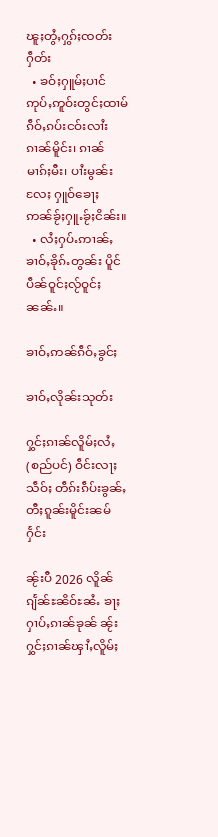ၽူႈတွႆႇႁွၵ်ႈၸတ်းႁဵတ်း
  • ၶဝ်ႈႁူမ်ႈပၢင်ဢုပ်ႇဢူဝ်းတွင်ႈထၢမ် ၵဵဝ်ႇၵပ်းငဝ်းလၢႆးၵၢၼ်မိူင်း၊ ၵၢၼ်မၢၵ်ႈမီး၊ ပၢႆးမွၼ်း လႄႈ ႁူဝ်ၶေႃႈ ဢၼ်ၶႂ်ႈႁူႉၶႂ်ႈငိၼ်း။
  • လႆႈႁပ်ႉဢၢၼ်ႇ ၶၢဝ်ႇၶိုၵ်ႉတွၼ်း ပိူင်ပဵၼ်ဝူင်ႈလႂ်ဝူင်ႈ ၼၼ်ႉ။

ၶၢဝ်ႇဢၼ်ၵဵဝ်ႇၶွင်ႈ

ၶၢဝ်ႇလိုၼ်းသုတ်း

ႁွင်ႈၵၢၼ်လိူမ်ႈလႆႇ (စည်ပင်) ဝဵင်းလႃႈသဵဝ်ႈ တဵၵ်းၵဵပ်းၶွၼ်ႇတီႈၵူၼ်းမိူင်းၼမ်ႁႅင်း

ၼႂ်းပီ 2026 လိူၼ်ၵျႅၼ်ႊၼိဝ်ႊၼႆႉ ၶႃႈႁၢပ်ႇၵၢၼ်ၶုၼ် ၼႂ်းႁွင်ႈၵၢၼ်ၾၢႆႇလိူမ်ႈ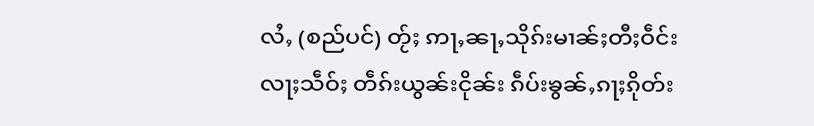လႆႇ (စည်ပင်) တႂ်ႈ ဢႃႇၼႃႇသိုၵ်းမၢၼ်ႈတီႈဝဵင်းလႃႈသဵဝ်ႈ တဵၵ်းယွၼ်းငိုၼ်း ၵဵပ်းၶွၼ်ႇၵႃႈၵိုတ်း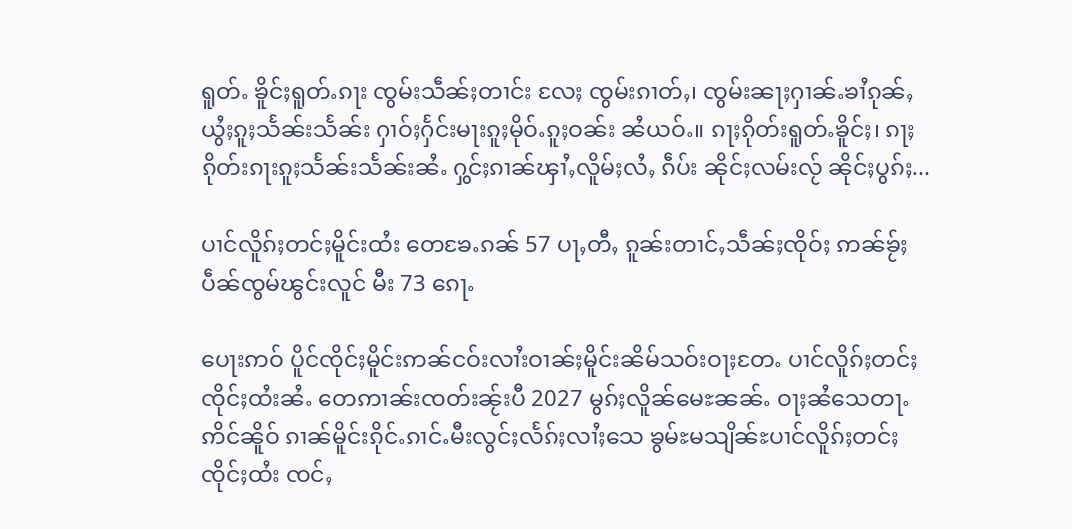ရူတ်ႉ ၶိူင်ႈရူတ်ႉၵႃး ၸွမ်းသဵၼ်ႈတၢင်း လႄႈ ၸွမ်းၵၢတ်ႇ၊ ၸွမ်းၼႃႈႁၢၼ်ႉၶၢႆၵုၼ်ႇယွႆႈၵူႈသႅၼ်းသႅၼ်း ႁၢဝ်ႈႁႅင်းမႃးၵူႈမိုဝ်ႉၵူႈဝၼ်း ၼႆယဝ်ႉ။ ၵႃႈၵိုတ်းရူတ်ႉၶိူင်ႈ၊ ၵႃႈၵိုတ်းၵႃးၵူႈသႅၼ်းသႅၼ်းၼႆႉ ႁွင်ႈၵၢၼ်ၾၢႆႇလိူမ်ႈလႆႇ ၵဵပ်း ၼိုင်ႈလမ်းလႂ် ၼိုင်ႈပွၵ်ႈ...

ပၢင်လိူၵ်ႈတင်ႈမိူင်းထႆး တေၶႄႉၵၼ် 57 ပႃႇတီႇ ၵူၼ်းတၢင်ႇသဵၼ်ႈၸိုဝ်ႈ ဢၼ်ၶႂ်ႈပဵၼ်ၸွမ်ၽွင်းလူင် မီး 73 ၵေႃႉ

ပေႃးဢဝ် ပိူင်ၸိုင်ႈမိူင်းဢၼ်ငဝ်းလၢႆးဝၢၼ်ႈမိူင်းၼိမ်သဝ်းဝႃႈတႄႉ ပၢင်လိူၵ်ႈတင်ႈၸိုင်ႈထႆးၼႆႉ တေဢၢၼ်းၸတ်းၼႂ်းပီ 2027 မွၵ်ႈလိူၼ်မေႊၼၼ်ႉ ဝႃႈၼႆသေတႃႉ ဢိင်ၼိူဝ် ၵၢၼ်မိူင်းၵိုင်ႉၵၢင်ႉမီးလွင်ႈလႅၵ်ႈလၢႆႈသေ ၶွမ်ႊမသျိၼ်ႊပၢင်လိူၵ်ႈတင်ႈၸိုင်ႈထႆး ၸင်ႇ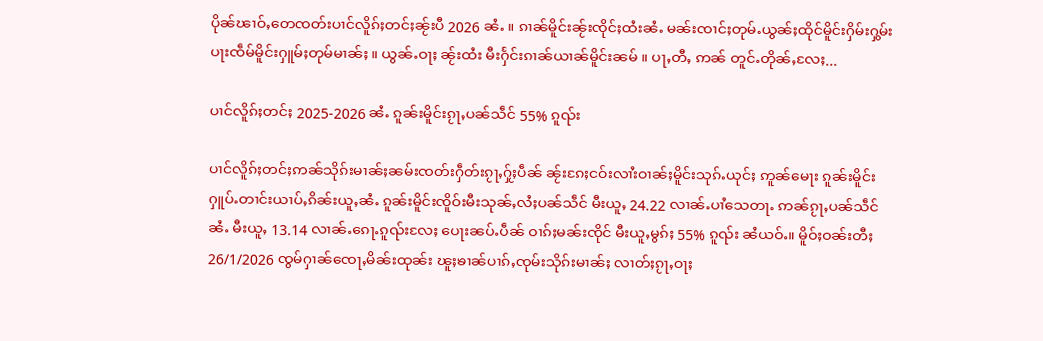ပိုၼ်ၽၢဝ်ႇတေၸတ်းပၢင်လိူၵ်ႈတင်ႈၼႂ်းပီ 2026 ၼႆႉ ။ ၵၢၼ်မိူင်းၼႂ်းၸိုင်ႈထႆးၼႆႉ မၼ်းၸၢင်ႈတုမ်ႉယွၼ်ႈထိုင်မိူင်းႁိမ်းႁွမ်း ပႃးၸဵမ်မိူင်းႁူမ်ႈတုမ်မၢၼ်ႈ ။ ယွၼ်ႉဝႃႈ ၼႂ်းထႆး မီးႁႅင်းၵၢၼ်ယၢၼ်မိူင်းၼမ် ။ ပႃႇတီႇ ဢၼ် တူင်ႉတိုၼ်ႇလႄႈ...

ပၢင်လိူၵ်ႈတင်ႈ 2025-2026 ၼႆႉ ၵူၼ်းမိူင်းၵႂႃႇပၼ်သဵင် 55% ၵူၺ်း

ပၢင်လိူၵ်ႈတင်ႈဢၼ်သိုၵ်းမၢၼ်ႈၼမ်းၸတ်းႁဵတ်းၵႂႃႇႁႂ်ႈပဵၼ် ၼႂ်းၵႄႈငဝ်းလၢႆးဝၢၼ်ႈမိူင်းသုၵ်ႉယုင်ႈ ဢူၼ်မေႃး ၵူၼ်းမိူင်းႁူပ်ႉတၢင်းယၢပ်ႇၵိၼ်းယူႇၼႆႉ ၵူၼ်းမိူင်းၸိူဝ်းမီးသုၼ်ႇလႆႈပၼ်သဵင် မီးယူႇ 24.22 လၢၼ်ႉပၢႆသေတႃႉ ဢၼ်ၵႂႃႇပၼ်သဵင်ၼႆႉ မီးယူႇ 13.14 လၢၼ်ႉၵေႃႉၵူၺ်းလႄႈ ပေႃးၼပ်ႉပဵၼ် ဝၢၵ်ႈမၼ်းၸိုင် မီးယူႇမွၵ်ႈ 55% ၵူၺ်း ၼႆယဝ်ႉ။ မိူဝ်ႈဝၼ်းတီႈ 26/1/2026 ၸွမ်ႁၢၼ်ၸေႃႇမိၼ်းထုၼ်း ၽူႈၶၢၼ်ပၢၵ်ႇၸုမ်းသိုၵ်းမၢၼ်ႈ လၢတ်ႈၵႂႃႇဝႃႈ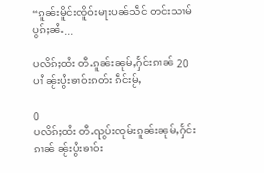“ၵူၼ်းမိူင်းၸိူဝ်းမႃးပၼ်သဵင် တင်းသၢမ်ပွၵ်ႈၼႆႉ...

ပလိၵ်ႈထႆး တီႉၵူၼ်းၼုမ်ႇႁႅင်းၵၢၼ် 20 ပၢႆ ၼႂ်းပွႆးၶၢဝ်းၵတ်း ၵဵင်းမႂ်ႇ

0
ပလိၵ်ႈထႆး တီႉၺွပ်းၸုမ်းၵူၼ်းၼုမ်ႇႁႅင်းၵၢၼ် ၼႂ်းပွႆးၶၢဝ်း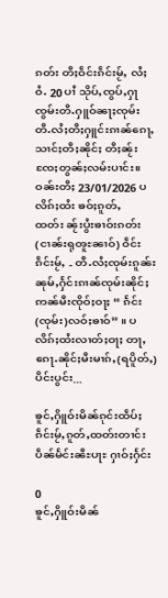ၵတ်း တီႈဝဵင်းၵဵင်းမႂ်ႇ လႆႈဝႆႉ 20 ပၢႆ သိုပ်ႇၸွပ်ႇႁႃၸွမ်းတီႉႁူဝ်ၼႃႈၸုမ်း တီႉလႆႈတီႈႁူင်းၵၢၼ်ၵေႃႇသၢင်ႈတီႈၼိုင်ႈ တီႈၼႂ်းၸႄႈတွၼ်ႈလမ်းပၢင်း။ ဝၼ်းတီႈ 23/01/2026 ပလိၵ်ႈထႆး ၶဝ်ႈၵူတ်ႇထတ်း ၼႂ်းပွႆးၶၢဝ်းၵတ်း(ငၢၼ်းရုၻူႊၼၢဝ်) ဝဵင်းၵဵင်းမႂ်ႇ - တီႉလႆႈၸုမ်းၵူၼ်းၼုမ်ႇႁႅင်းၵၢၼ်ၸုမ်းၼိုင်ႈ ဢၼ်မီးၸိုဝ်ႈဝႃႈ “ ၵႅင်း(ၸုမ်း)လဝ်ႈၶၢဝ်” ။ ပလိၵ်ႈထႆးလၢတ်ႈဝႃႈ တႃႇၵေႃႉၼိုင်ႈမီးမၢၵ်ႇ(ရပိူတ်ႇ) ပိင်းပွင်း...

ၶူင်ႇႁိူဝ်းမိၼ်ၵုင်းထဵပ်ႈ ၵဵင်းမႂ်ႇၵူတ်ႇထတ်းတၢင်းပဵၼ်မႅင်းၼီႊပႃႊ ႁၢဝ်ႈႁႅင်း

0
ၶူင်ႇႁိူဝ်းမိၼ်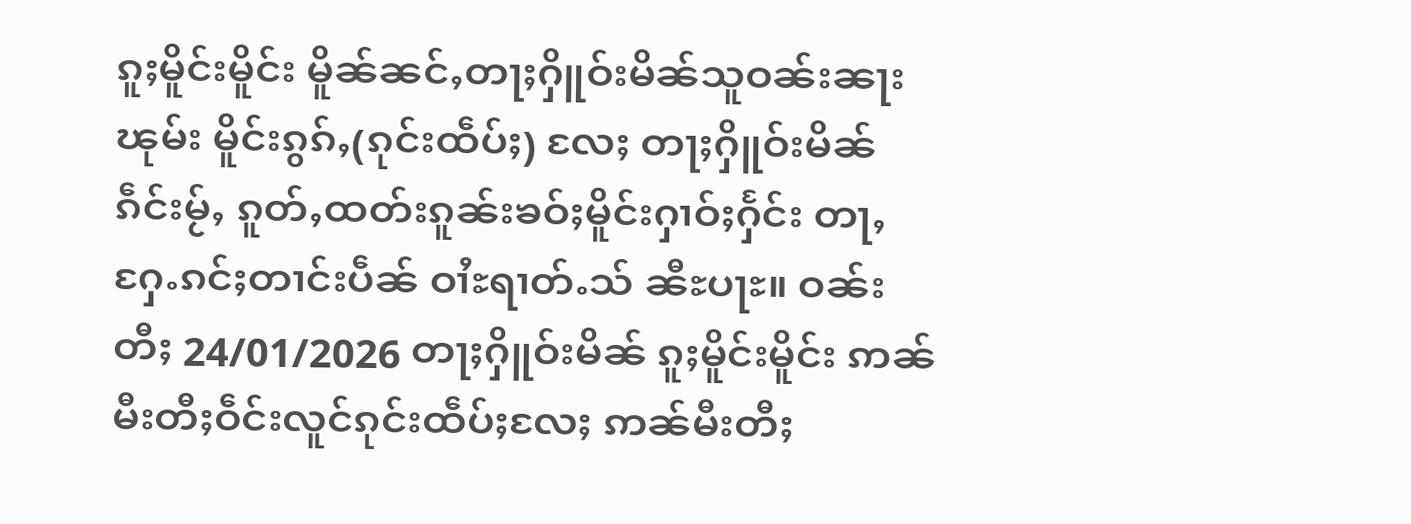ၵူႈမိူင်းမိူင်း မိူၼ်ၼင်ႇတႃႈႁိူဝ်းမိၼ်သူဝၼ်းၼႃးၽုမ်း မိူင်းၵွၵ်ႇ(ၵုင်းထဵပ်ႈ) လႄႈ တႃႈႁိူဝ်းမိၼ် ၵဵင်းမႂ်ႇ ၵူတ်ႇထတ်းၵူၼ်းၶဝ်ႈမိူင်းႁၢဝ်ႈႁႅင်း တႃႇႁႄႉၵင်ႈတၢင်းပဵၼ် ဝၢႆႊရၢတ်ႉသ် ၼီႊပႃႊ။ ဝၼ်းတီႈ 24/01/2026 တႃႈႁိူဝ်းမိၼ် ၵူႈမိူင်းမိူင်း ဢၼ်မီးတီႈဝဵင်းလူင်ၵုင်းထဵပ်ႈလႄႈ ဢၼ်မီးတီႈ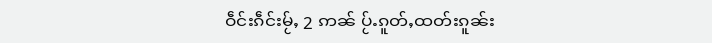ဝဵင်းၵဵင်းမႂ်ႇ 2 ဢၼ် ပႂ်ႉၵူတ်ႇထတ်းၵူၼ်း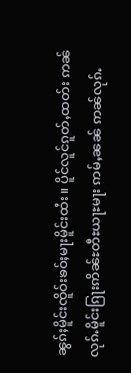ၼွၵ်ႈမိူင်းၸိူဝ်းၶဝ်ႈမႃးမိူင်းထႆး။ ပိူင်လူင်ၵူတ်ႇထတ်း ဢၼ်လုၵ်ႉမိူင်းၵြႃးဢိၼ်ႊတီႊယႃႊမႃး ဢမ်ႇၼၼ် ဢၼ်လုၵ်ႉ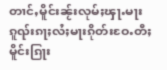တၢင်ႇမိူင်းၼႂ်းလုမ်ႈၾႃႉမႃး ၵူၺ်းၵႃႈလႆႈမႃးၵိုတ်းဝႄႉတီႈမိူင်းၵြႃး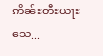ဢိၼ်ႊတီႊယႃႊသေ...